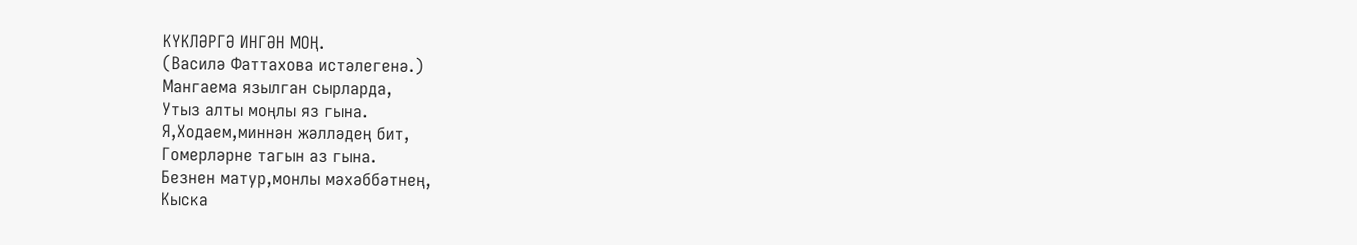КҮКЛӘРГӘ ИНГӘН МОҢ.
(Василә Фаттахова истәлегенә.)
Мангаема язылган сырларда,
Утыз алты моңлы яз гына.
Я,Ходаем,миннән жәлләдең бит,
Гомерләрне тагын аз гына.
Безнен матур,монлы мәхәббәтнең,
Кыска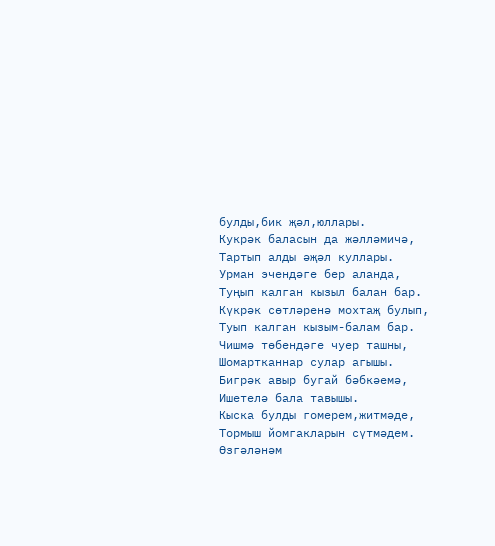булды,бик җәл,юллары.
Кукрәк баласын да жәлләмичә,
Тартып алды әҗәл куллары.
Урман эчендәге бер аланда,
Туңып калган кызыл балан бар.
Күкрәк сөтләренә мохтаҗ булып,
Туып калган кызым-балам бар.
Чишмә төбендәге чуер ташны,
Шомартканнар сулар агышы.
Бигрәк авыр бугай бәбкәемә,
Ишетелә бала тавышы.
Кыска булды гомерем,житмәде,
Тормыш йомгакларын сүтмәдем.
Өзгәләнәм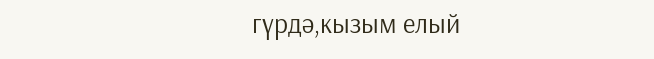гүрдә,кызым елый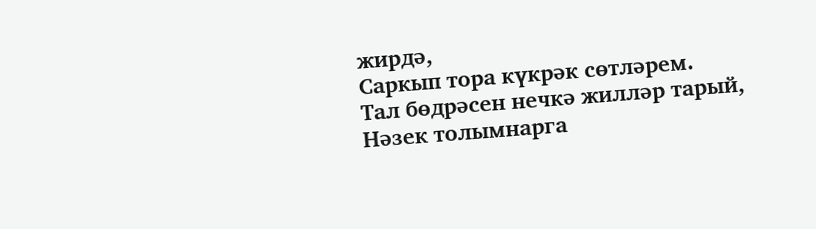жирдә,
Саркып тора күкрәк сөтләрем.
Тал бөдрәсен нечкә жилләр тарый,
Нәзек толымнарга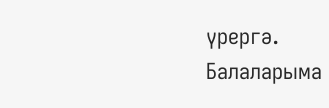үрергә.
Балаларыма